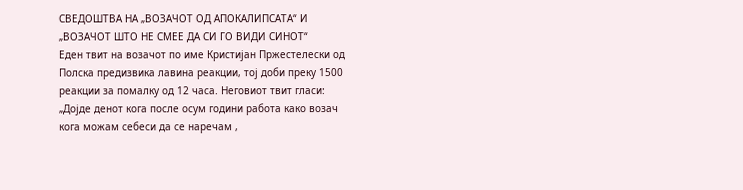СВЕДОШТВА НА „ВОЗАЧОТ ОД АПОКАЛИПСАТА“ И „ВОЗАЧОТ ШТО НЕ СМЕЕ ДА СИ ГО ВИДИ СИНОТ“
Еден твит на возачот по име Кристијан Пржестелески од Полска предизвика лавина реакции, тој доби преку 1500 реакции за помалку од 12 часа. Неговиот твит гласи: „Дојде денот кога после осум години работа како возач кога можам себеси да се наречам ,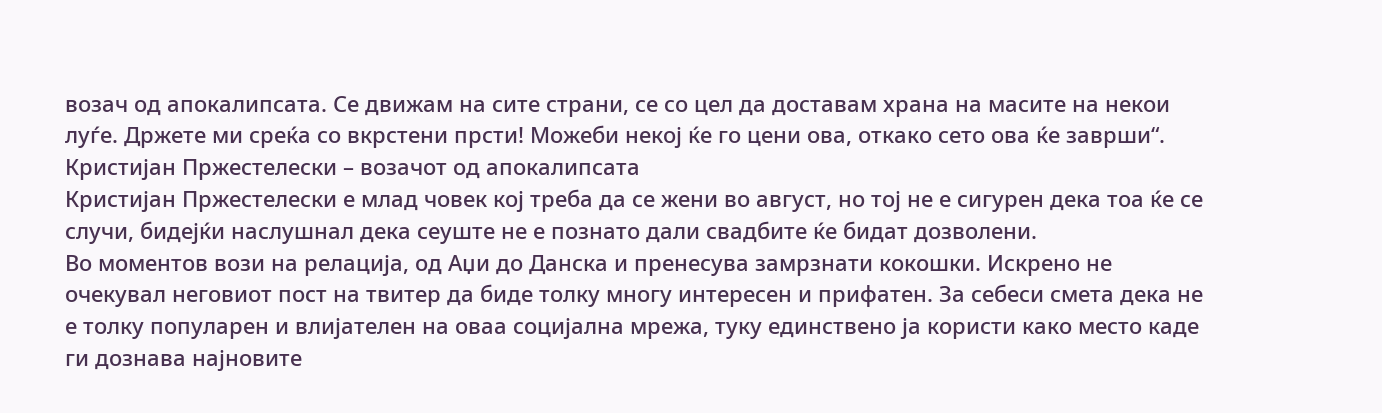возач од апокалипсата. Се движам на сите страни, се со цел да доставам храна на масите на некои луѓе. Држете ми среќа со вкрстени прсти! Можеби некој ќе го цени ова, откако сето ова ќе заврши“.
Кристијан Пржестелески – возачот од апокалипсата
Кристијан Пржестелески е млад човек кој треба да се жени во август, но тој не е сигурен дека тоа ќе се случи, бидејќи наслушнал дека сеуште не е познато дали свадбите ќе бидат дозволени.
Во моментов вози на релација, од Аџи до Данска и пренесува замрзнати кокошки. Искрено не очекувал неговиот пост на твитер да биде толку многу интересен и прифатен. За себеси смета дека не е толку популарен и влијателен на оваа социјална мрежа, туку единствено ја користи како место каде ги дознава најновите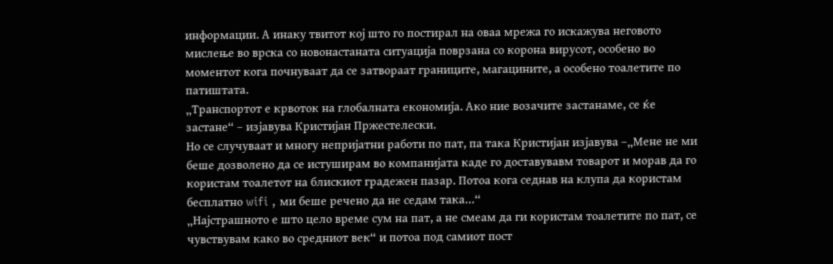информации. А инаку твитот кој што го постирал на оваа мрежа го искажува неговото мислење во врска со новонастаната ситуација поврзана со корона вирусот, особено во моментот кога почнуваат да се затвораат границите, магацините, а особено тоалетите по патиштата.
„Транспортот е крвоток на глобалната економија. Ако ние возачите застанаме, се ќе застане“ – изјавува Кристијан Пржестелески.
Но се случуваат и многу непријатни работи по пат, па така Кристијан изјавува –„Мене не ми беше дозволено да се истуширам во компанијата каде го доставувавм товарот и морав да го користам тоалетот на блискиот градежен пазар. Потоа кога седнав на клупа да користам бесплатно wifi , ми беше речено да не седам така…“
„Најстрашното е што цело време сум на пат, а не смеам да ги користам тоалетите по пат, се чувствувам како во средниот век“ и потоа под самиот пост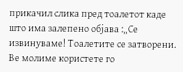прикачил слика пред тоалетот каде што има залепено објава :„Се извинуваме! Тоалетите се затворени. Ве молиме користете го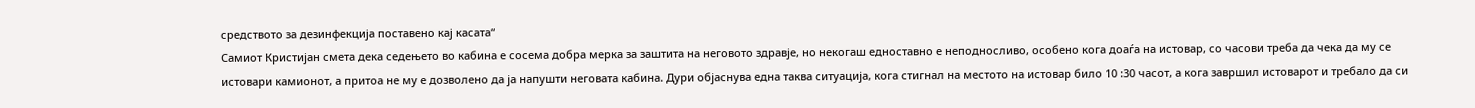средството за дезинфекција поставено кај касата“
Самиот Кристијан смета дека седењето во кабина е сосема добра мерка за заштита на неговото здравје, но некогаш едноставно е неподносливо, особено кога доаѓа на истовар, со часови треба да чека да му се истовари камионот, а притоа не му е дозволено да ја напушти неговата кабина. Дури објаснува една таква ситуација, кога стигнал на местото на истовар било 10 :30 часот, а кога завршил истоварот и требало да си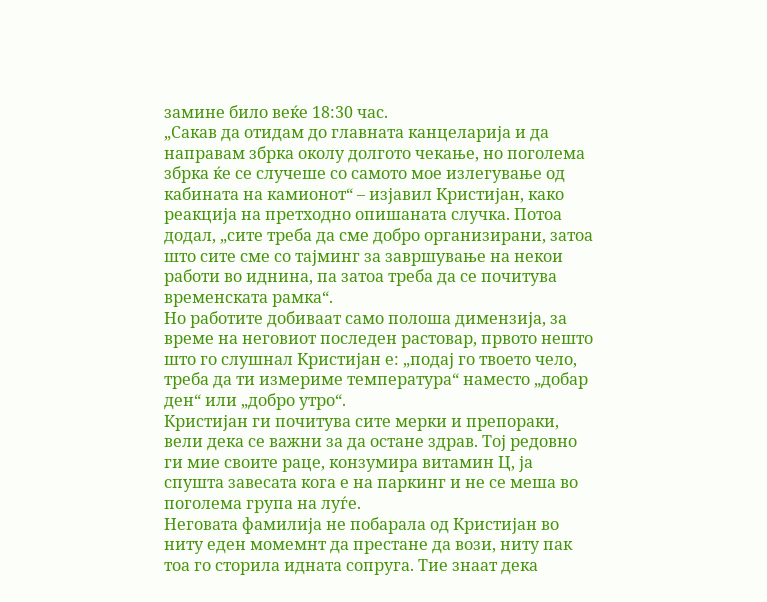замине било веќе 18:30 час.
„Сакав да отидам до главната канцеларија и да направам збрка околу долгото чекање, но поголема збрка ќе се случеше со самото мое излегување од кабината на камионот“ – изјавил Кристијан, како реакција на претходно опишаната случка. Потоа додал, „сите треба да сме добро организирани, затоа што сите сме со тајминг за завршување на некои работи во иднина, па затоа треба да се почитува временската рамка“.
Но работите добиваат само полоша димензија, за време на неговиот последен растовар, првото нешто што го слушнал Кристијан е: „подај го твоето чело, треба да ти измериме температура“ наместо „добар ден“ или „добро утро“.
Кристијан ги почитува сите мерки и препораки, вели дека се важни за да остане здрав. Тој редовно ги мие своите раце, конзумира витамин Ц, ја спушта завесата кога е на паркинг и не се меша во поголема група на луѓе.
Неговата фамилија не побарала од Кристијан во ниту еден момемнт да престане да вози, ниту пак тоа го сторила идната сопруга. Тие знаат дека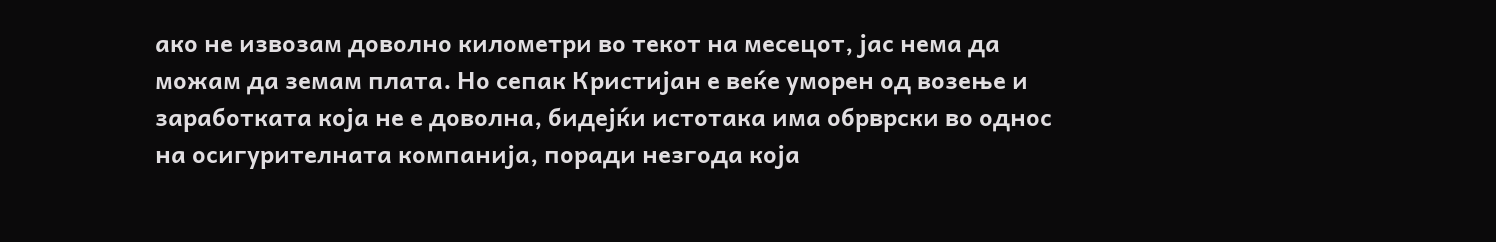ако не извозам доволно километри во текот на месецот, јас нема да можам да земам плата. Но сепак Кристијан е веќе уморен од возење и заработката која не е доволна, бидејќи истотака има обрврски во однос на осигурителната компанија, поради незгода која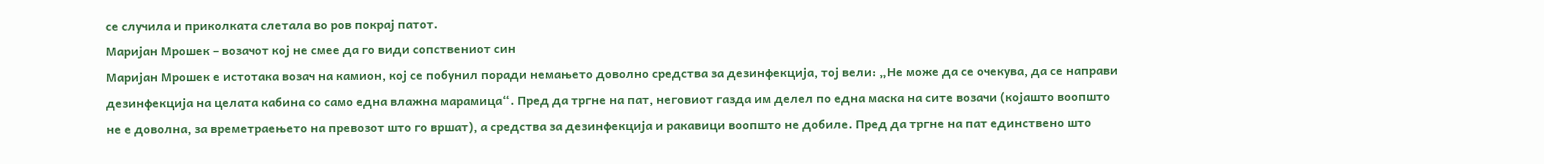се случила и приколката слетала во ров покрај патот.
Маријан Мрошек – возачот кој не смее да го види сопствениот син
Маријан Мрошек е истотака возач на камион, кој се побунил поради немањето доволно средства за дезинфекција, тој вели: „Не може да се очекува, да се направи дезинфекција на целата кабина со само една влажна марамица“. Пред да тргне на пат, неговиот газда им делел по една маска на сите возачи (којашто воопшто не е доволна, за времетраењето на превозот што го вршат), а средства за дезинфекција и ракавици воопшто не добиле. Пред да тргне на пат единствено што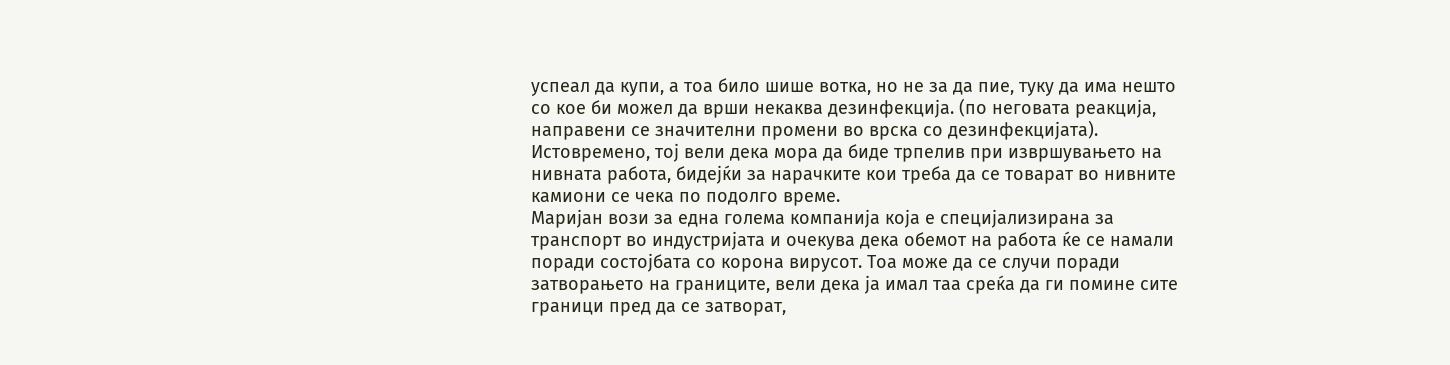успеал да купи, а тоа било шише вотка, но не за да пие, туку да има нешто со кое би можел да врши некаква дезинфекција. (по неговата реакција, направени се значителни промени во врска со дезинфекцијата).
Истовремено, тој вели дека мора да биде трпелив при извршувањето на нивната работа, бидејќи за нарачките кои треба да се товарат во нивните камиони се чека по подолго време.
Маријан вози за една голема компанија која е специјализирана за транспорт во индустријата и очекува дека обемот на работа ќе се намали поради состојбата со корона вирусот. Тоа може да се случи поради затворањето на границите, вели дека ја имал таа среќа да ги помине сите граници пред да се затворат,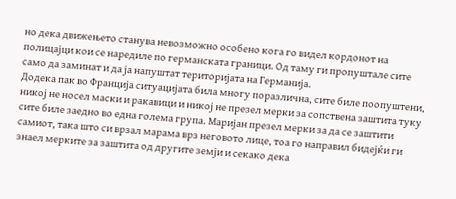но дека движењето станува невозможно особено кога го видел кордонот на полицајци кои се наредиле по германската граници. Од таму ги пропуштале сите само да заминат и да ја напуштат територијата на Германија.
Додека пак во Франција ситуацијата била многу поразлична, сите биле поопуштени, никој не носел маски и ракавици и никој не презел мерки за сопствена заштита туку сите биле заедно во една голема група. Маријан презел мерки за да се заштити самиот, така што си врзал марама врз неговото лице, тоа го направил бидејќи ги знаел мерките за заштита од другите земји и секако дека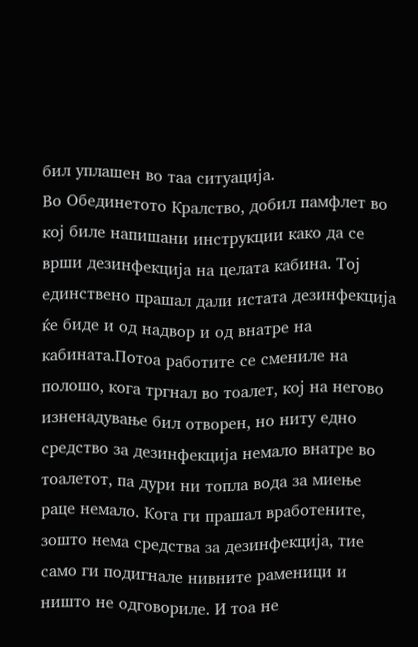бил уплашен во таа ситуација.
Во Обединетото Кралство, добил памфлет во кој биле напишани инструкции како да се врши дезинфекција на целата кабина. Тој единствено прашал дали истата дезинфекција ќе биде и од надвор и од внатре на кабината.Потоа работите се смениле на полошо, кога тргнал во тоалет, кој на негово изненадување бил отворен, но ниту едно средство за дезинфекција немало внатре во тоалетот, па дури ни топла вода за миење раце немало. Кога ги прашал вработените, зошто нема средства за дезинфекција, тие само ги подигнале нивните раменици и ништо не одговориле. И тоа не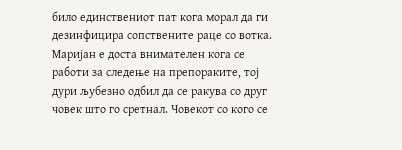било единствениот пат кога морал да ги дезинфицира сопствените раце со вотка.
Маријан е доста внимателен кога се работи за следење на препораките, тој дури љубезно одбил да се ракува со друг човек што го сретнал. Човекот со кого се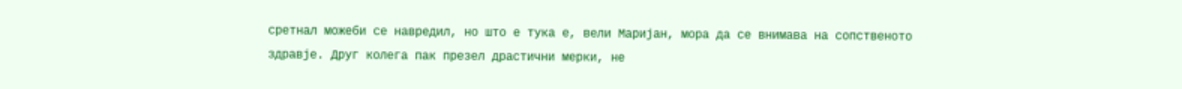сретнал можеби се навредил, но што е тука е, вели Маријан, мора да се внимава на сопственото здравје. Друг колега пак презел драстични мерки, не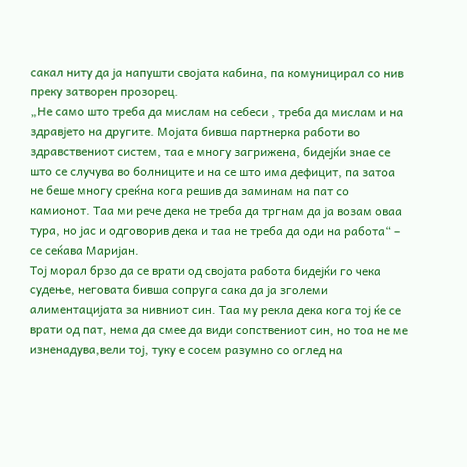сакал ниту да ја напушти својата кабина, па комуницирал со нив преку затворен прозорец.
„Не само што треба да мислам на себеси , треба да мислам и на здравјето на другите. Мојата бивша партнерка работи во здравствениот систем, таа е многу загрижена, бидејќи знае се што се случува во болниците и на се што има дефицит, па затоа не беше многу среќна кога решив да заминам на пат со камионот. Таа ми рече дека не треба да тргнам да ја возам оваа тура, но јас и одговорив дека и таа не треба да оди на работа“ – се сеќава Маријан.
Тој морал брзо да се врати од својата работа бидејќи го чека судење, неговата бивша сопруга сака да ја зголеми алиментацијата за нивниот син. Таа му рекла дека кога тој ќе се врати од пат, нема да смее да види сопствениот син, но тоа не ме изненадува,вели тој, туку е сосем разумно со оглед на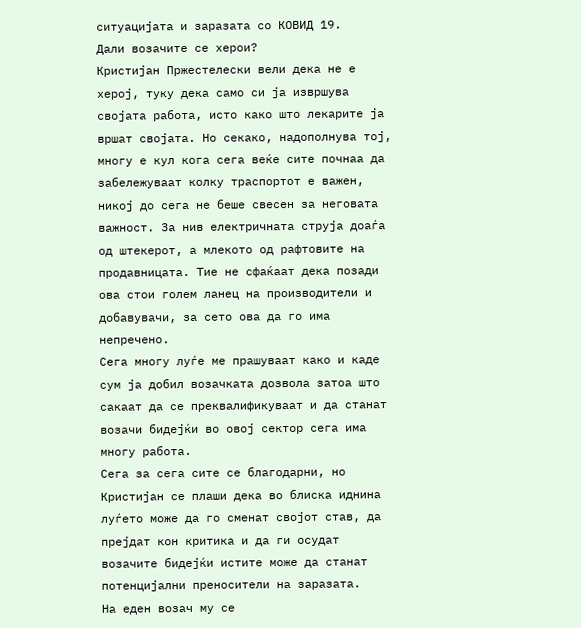ситуацијата и заразата со КОВИД 19.
Дали возачите се херои?
Кристијан Пржестелески вели дека не е херој, туку дека само си ја извршува својата работа, исто како што лекарите ја вршат својата. Но секако, надополнува тој, многу е кул кога сега веќе сите почнаа да забележуваат колку траспортот е важен, никој до сега не беше свесен за неговата важност. За нив електричната струја доаѓа од штекерот, а млекото од рафтовите на продавницата. Тие не сфаќаат дека позади ова стои голем ланец на производители и добавувачи, за сето ова да го има непречено.
Сега многу луѓе ме прашуваат како и каде сум ја добил возачката дозвола затоа што сакаат да се преквалификуваат и да станат возачи бидејќи во овој сектор сега има многу работа.
Сега за сега сите се благодарни, но Кристијан се плаши дека во блиска иднина луѓето може да го сменат својот став, да прејдат кон критика и да ги осудат возачите бидејќи истите може да станат потенцијални преносители на заразата.
На еден возач му се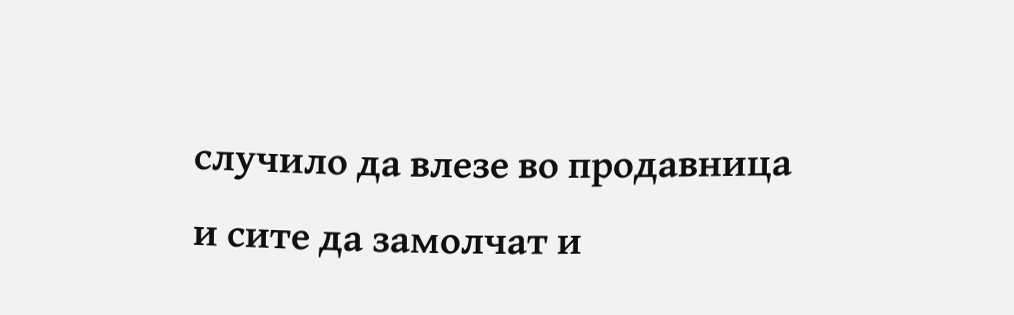случило да влезе во продавница и сите да замолчат и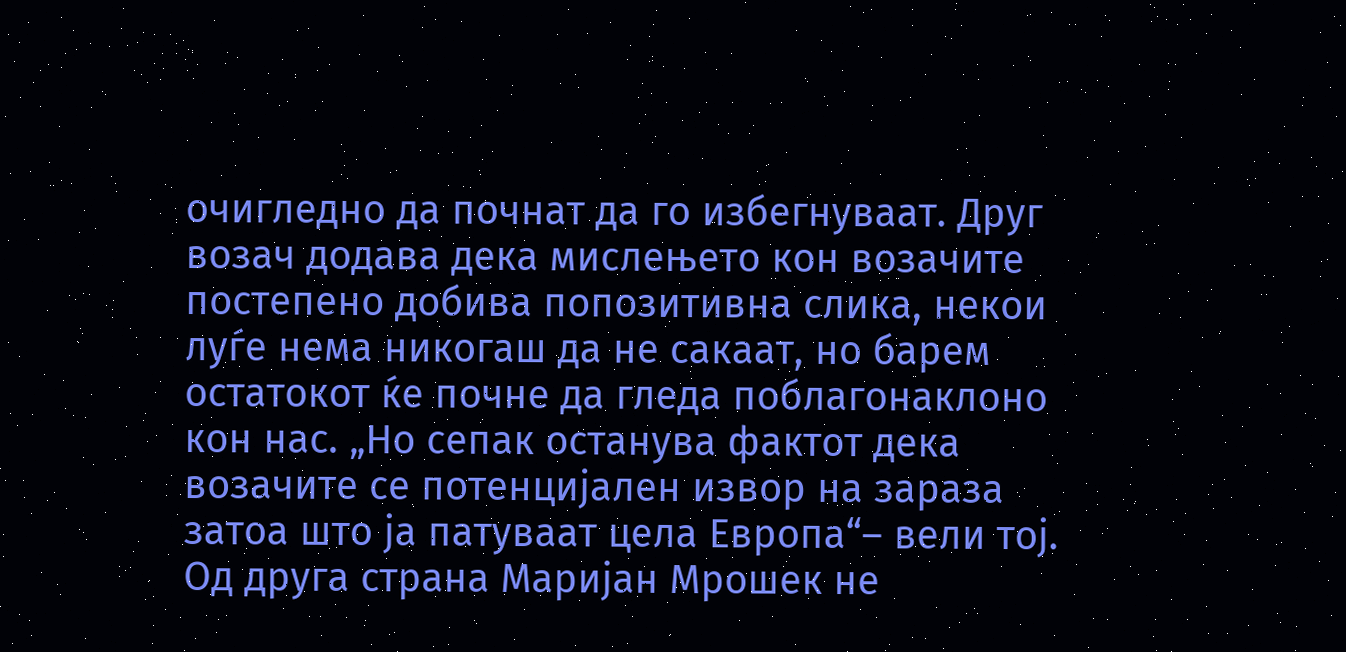очигледно да почнат да го избегнуваат. Друг возач додава дека мислењето кон возачите постепено добива попозитивна слика, некои луѓе нема никогаш да не сакаат, но барем остатокот ќе почне да гледа поблагонаклоно кон нас. „Но сепак останува фактот дека возачите се потенцијален извор на зараза затоа што ја патуваат цела Европа“– вели тој.
Од друга страна Маријан Мрошек не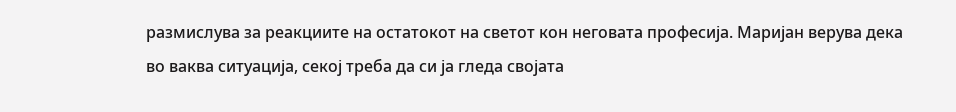размислува за реакциите на остатокот на светот кон неговата професија. Маријан верува дека во ваква ситуација, секој треба да си ја гледа својата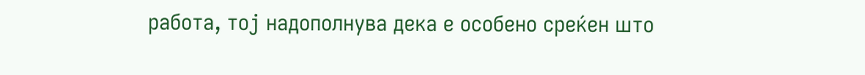работа, тој надополнува дека е особено среќен што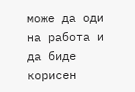може да оди на работа и да биде корисен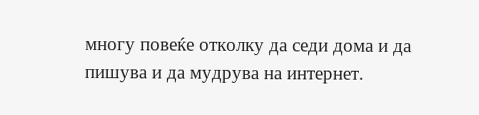многу повеќе отколку да седи дома и да пишува и да мудрува на интернет.